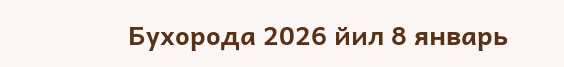Бухорода 2026 йил 8 январь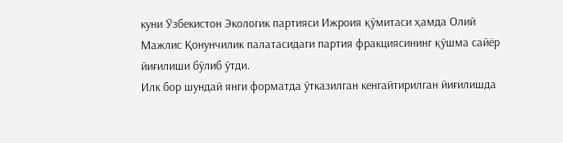куни Ўзбекистон Экологик партияси Ижроия қўмитаси ҳамда Олий Мажлис Қонунчилик палатасидаги партия фракциясининг қўшма сайёр йиғилиши бўлиб ўтди.
Илк бор шундай янги форматда ўтказилган кенгайтирилган йиғилишда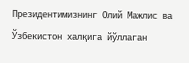Президентимизнинг Олий Мажлис ва Ўзбекистон халқига йўллаган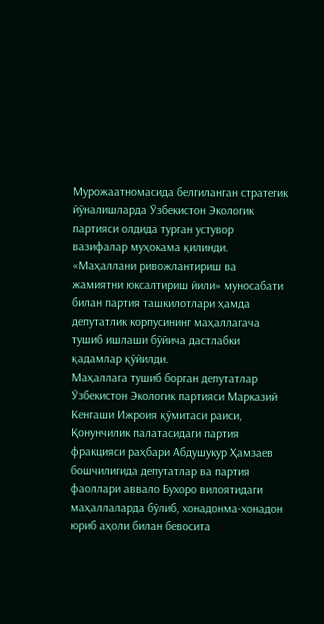Мурожаатномасида белгиланган стратегик йўналишларда Ўзбекистон Экологик партияси олдида турган устувор вазифалар муҳокама қилинди. «Маҳаллани ривожлантириш ва жамиятни юксалтириш йили» муносабати билан партия ташкилотлари ҳамда депутатлик корпусининг маҳаллагача тушиб ишлаши бўйича дастлабки қадамлар қўйилди.
Маҳаллага тушиб борган депутатлар
Ўзбекистон Экологик партияси Марказий Кенгаши Ижроия қўмитаси раиси, Қонунчилик палатасидаги партия фракцияси раҳбари Абдушукур Ҳамзаев бошчилигида депутатлар ва партия фаоллари аввало Бухоро вилоятидаги маҳаллаларда бўлиб, хонадонма-хонадон юриб аҳоли билан бевосита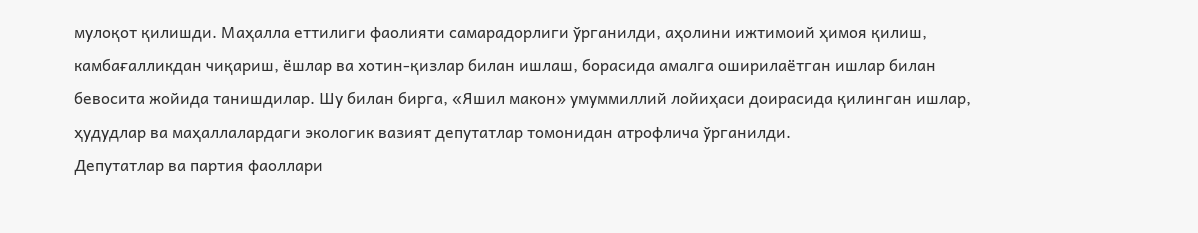мулоқот қилишди. Маҳалла еттилиги фаолияти самарадорлиги ўрганилди, аҳолини ижтимоий ҳимоя қилиш, камбағалликдан чиқариш, ёшлар ва хотин-қизлар билан ишлаш, борасида амалга оширилаётган ишлар билан бевосита жойида танишдилар. Шу билан бирга, «Яшил макон» умуммиллий лойиҳаси доирасида қилинган ишлар, ҳудудлар ва маҳаллалардаги экологик вазият депутатлар томонидан атрофлича ўрганилди.
Депутатлар ва партия фаоллари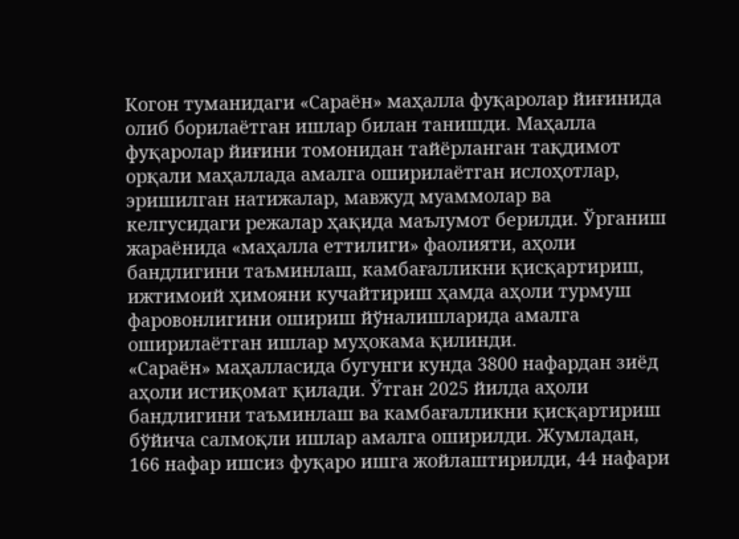Когон туманидаги «Сараён» маҳалла фуқаролар йиғинида олиб борилаётган ишлар билан танишди. Маҳалла фуқаролар йиғини томонидан тайёрланган тақдимот орқали маҳаллада амалга оширилаётган ислоҳотлар, эришилган натижалар, мавжуд муаммолар ва келгусидаги режалар ҳақида маълумот берилди. Ўрганиш жараёнида «маҳалла еттилиги» фаолияти, аҳоли бандлигини таъминлаш, камбағалликни қисқартириш, ижтимоий ҳимояни кучайтириш ҳамда аҳоли турмуш фаровонлигини ошириш йўналишларида амалга оширилаётган ишлар муҳокама қилинди.
«Сараён» маҳалласида бугунги кунда 3800 нафардан зиёд аҳоли истиқомат қилади. Ўтган 2025 йилда аҳоли бандлигини таъминлаш ва камбағалликни қисқартириш бўйича салмоқли ишлар амалга оширилди. Жумладан, 166 нафар ишсиз фуқаро ишга жойлаштирилди, 44 нафари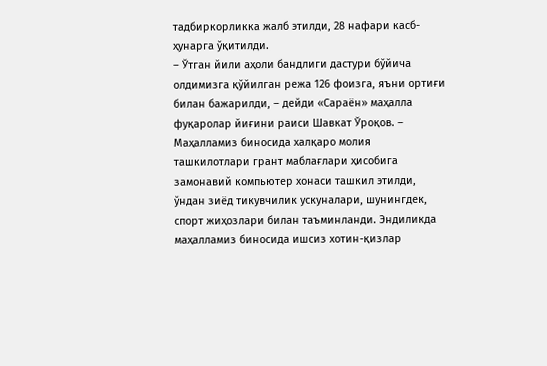тадбиркорликка жалб этилди, 28 нафари касб-ҳунарга ўқитилди.
– Ўтган йили аҳоли бандлиги дастури бўйича олдимизга қўйилган режа 126 фоизга, яъни ортиғи билан бажарилди, – дейди «Сараён» маҳалла фуқаролар йиғини раиси Шавкат Ўроқов. – Маҳалламиз биносида халқаро молия ташкилотлари грант маблағлари ҳисобига замонавий компьютер хонаси ташкил этилди, ўндан зиёд тикувчилик ускуналари, шунингдек, спорт жиҳозлари билан таъминланди. Эндиликда маҳалламиз биносида ишсиз хотин-қизлар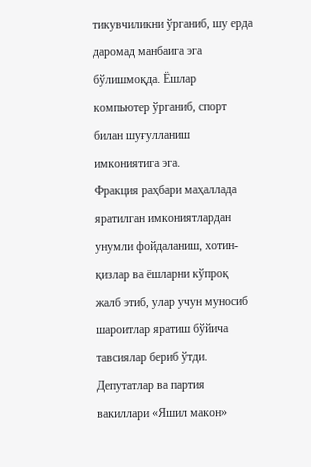тикувчиликни ўрганиб, шу ерда даромад манбаига эга бўлишмоқда. Ёшлар компьютер ўрганиб, спорт билан шуғулланиш имкониятига эга.
Фракция раҳбари маҳаллада яратилган имкониятлардан унумли фойдаланиш, хотин-қизлар ва ёшларни кўпроқ жалб этиб, улар учун муносиб шароитлар яратиш бўйича тавсиялар бериб ўтди.
Депутатлар ва партия вакиллари «Яшил макон»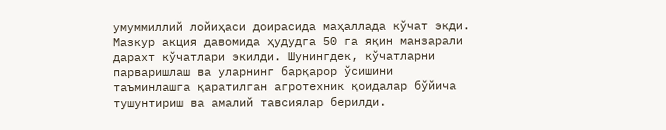умуммиллий лойиҳаси доирасида маҳаллада кўчат экди. Мазкур акция давомида ҳудудга 50 га яқин манзарали дарахт кўчатлари экилди. Шунингдек, кўчатларни парваришлаш ва уларнинг барқарор ўсишини таъминлашга қаратилган агротехник қоидалар бўйича тушунтириш ва амалий тавсиялар берилди.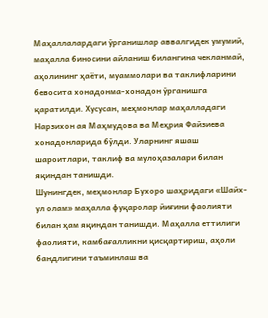Маҳаллалардаги ўрганишлар аввалгидек умумий, маҳалла биносини айланиш билангина чекланмай, аҳолининг ҳаёти, муаммолари ва таклифларини бевосита хонадонма-хонадон ўрганишга қаратилди. Хусусан, меҳмонлар маҳалладаги Нарзихон ая Маҳмудова ва Меҳрия Файзиева хонадонларида бўлди. Уларнинг яшаш шароитлари, таклиф ва мулоҳазалари билан яқиндан танишди.
Шунингдек, меҳмонлар Бухоро шаҳридаги «Шайх-ул олам» маҳалла фуқаролар йиғини фаолияти билан ҳам яқиндан танишди. Маҳалла еттилиги фаолияти, камбағалликни қисқартириш, аҳоли бандлигини таъминлаш ва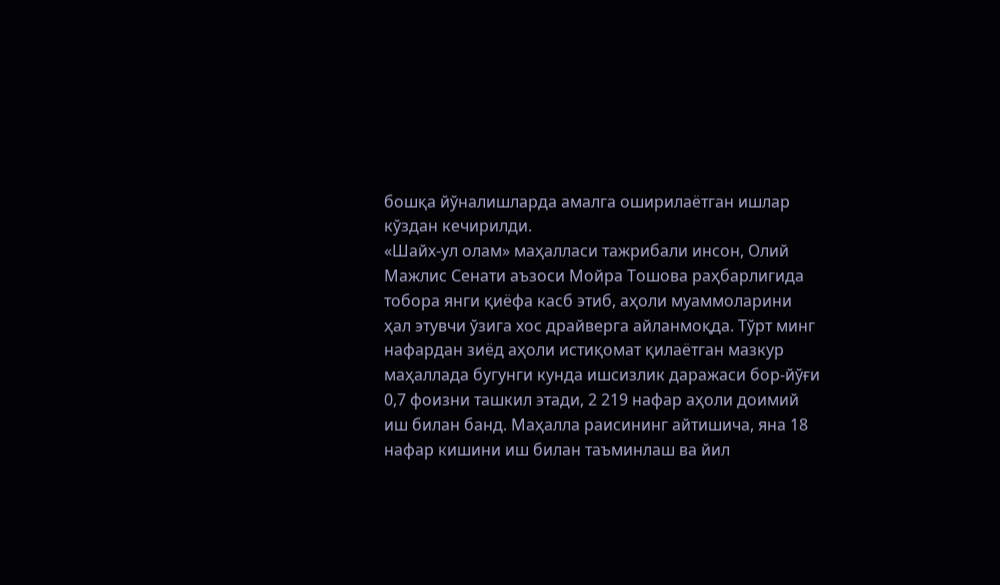бошқа йўналишларда амалга оширилаётган ишлар кўздан кечирилди.
«Шайх-ул олам» маҳалласи тажрибали инсон, Олий Мажлис Сенати аъзоси Мойра Тошова раҳбарлигида тобора янги қиёфа касб этиб, аҳоли муаммоларини ҳал этувчи ўзига хос драйверга айланмоқда. Тўрт минг нафардан зиёд аҳоли истиқомат қилаётган мазкур маҳаллада бугунги кунда ишсизлик даражаси бор-йўғи 0,7 фоизни ташкил этади, 2 219 нафар аҳоли доимий иш билан банд. Маҳалла раисининг айтишича, яна 18 нафар кишини иш билан таъминлаш ва йил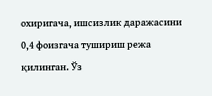охиригача, ишсизлик даражасини 0,4 фоизгача тушириш режа қилинган. Ўз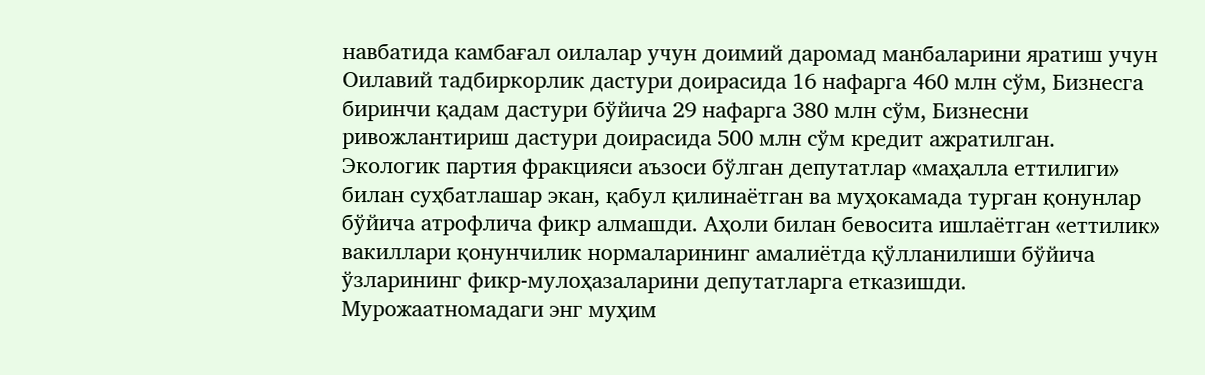навбатида камбағал оилалар учун доимий даромад манбаларини яратиш учун Оилавий тадбиркорлик дастури доирасида 16 нафарга 460 млн сўм, Бизнесга биринчи қадам дастури бўйича 29 нафарга 380 млн сўм, Бизнесни ривожлантириш дастури доирасида 500 млн сўм кредит ажратилган.
Экологик партия фракцияси аъзоси бўлган депутатлар «маҳалла еттилиги» билан суҳбатлашар экан, қабул қилинаётган ва муҳокамада турган қонунлар бўйича атрофлича фикр алмашди. Аҳоли билан бевосита ишлаётган «еттилик» вакиллари қонунчилик нормаларининг амалиётда қўлланилиши бўйича ўзларининг фикр-мулоҳазаларини депутатларга етказишди.
Мурожаатномадаги энг муҳим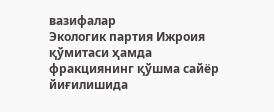вазифалар
Экологик партия Ижроия қўмитаси ҳамда фракциянинг қўшма сайёр йиғилишида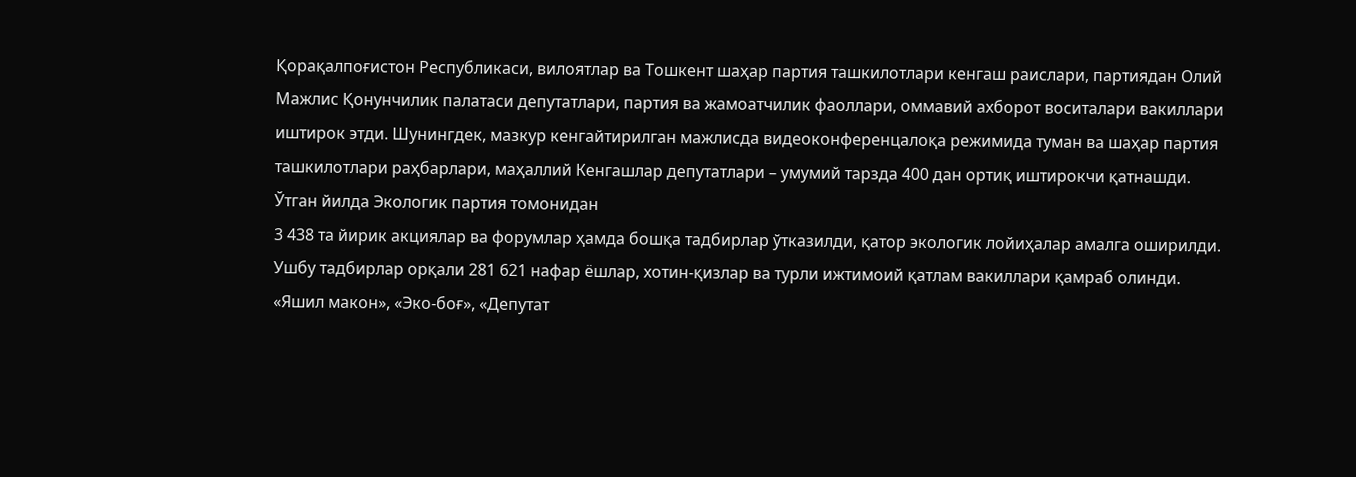Қорақалпоғистон Республикаси, вилоятлар ва Тошкент шаҳар партия ташкилотлари кенгаш раислари, партиядан Олий Мажлис Қонунчилик палатаси депутатлари, партия ва жамоатчилик фаоллари, оммавий ахборот воситалари вакиллари иштирок этди. Шунингдек, мазкур кенгайтирилган мажлисда видеоконференцалоқа режимида туман ва шаҳар партия ташкилотлари раҳбарлари, маҳаллий Кенгашлар депутатлари – умумий тарзда 400 дан ортиқ иштирокчи қатнашди.
Ўтган йилда Экологик партия томонидан
3 438 та йирик акциялар ва форумлар ҳамда бошқа тадбирлар ўтказилди, қатор экологик лойиҳалар амалга оширилди. Ушбу тадбирлар орқали 281 621 нафар ёшлар, хотин-қизлар ва турли ижтимоий қатлам вакиллари қамраб олинди.
«Яшил макон», «Эко-боғ», «Депутат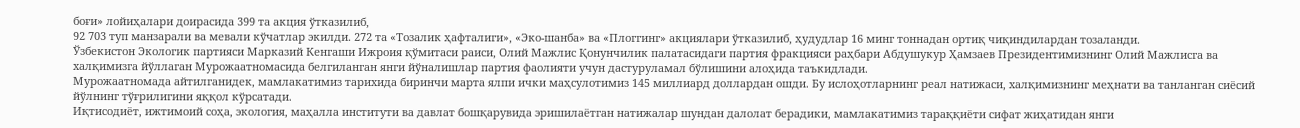боғи» лойиҳалари доирасида 399 та акция ўтказилиб,
92 703 туп манзарали ва мевали кўчатлар экилди. 272 та «Тозалик ҳафталиги», «Эко-шанба» ва «Плоггинг» акциялари ўтказилиб, ҳудудлар 16 минг тоннадан ортиқ чиқиндилардан тозаланди.
Ўзбекистон Экологик партияси Марказий Кенгаши Ижроия қўмитаси раиси, Олий Мажлис Қонунчилик палатасидаги партия фракцияси раҳбари Абдушукур Ҳамзаев Президентимизнинг Олий Мажлисга ва халқимизга йўллаган Мурожаатномасида белгиланган янги йўналишлар партия фаолияти учун дастуруламал бўлишини алоҳида таъкидлади.
Мурожаатномада айтилганидек, мамлакатимиз тарихида биринчи марта ялпи ички маҳсулотимиз 145 миллиард доллардан ошди. Бу ислоҳотларнинг реал натижаси, халқимизнинг меҳнати ва танланган сиёсий йўлнинг тўғрилигини яққол кўрсатади.
Иқтисодиёт, ижтимоий соҳа, экология, маҳалла институти ва давлат бошқарувида эришилаётган натижалар шундан далолат берадики, мамлакатимиз тараққиёти сифат жиҳатидан янги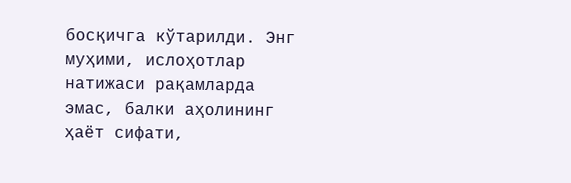босқичга кўтарилди. Энг муҳими, ислоҳотлар натижаси рақамларда эмас, балки аҳолининг ҳаёт сифати,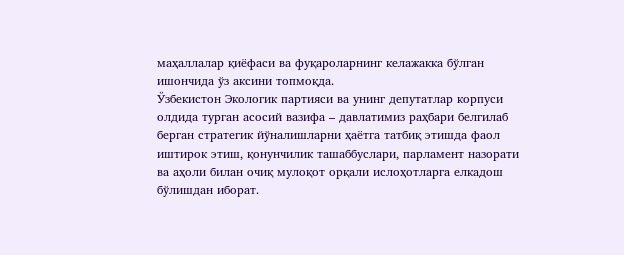маҳаллалар қиёфаси ва фуқароларнинг келажакка бўлган ишончида ўз аксини топмоқда.
Ўзбекистон Экологик партияси ва унинг депутатлар корпуси олдида турган асосий вазифа – давлатимиз раҳбари белгилаб берган стратегик йўналишларни ҳаётга татбиқ этишда фаол иштирок этиш, қонунчилик ташаббуслари, парламент назорати ва аҳоли билан очиқ мулоқот орқали ислоҳотларга елкадош бўлишдан иборат.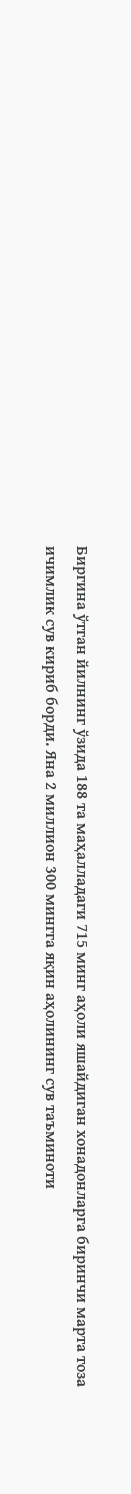Биргина ўтган йилнинг ўзида 188 та маҳалладаги 715 минг аҳоли яшайдиган хонадонларга биринчи марта тоза ичимлик сув кириб борди. Яна 2 миллион 300 мингга яқин аҳолининг сув таъминоти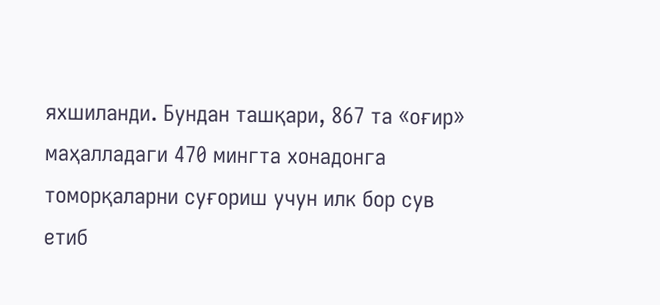яхшиланди. Бундан ташқари, 867 та «оғир» маҳалладаги 470 мингта хонадонга томорқаларни суғориш учун илк бор сув етиб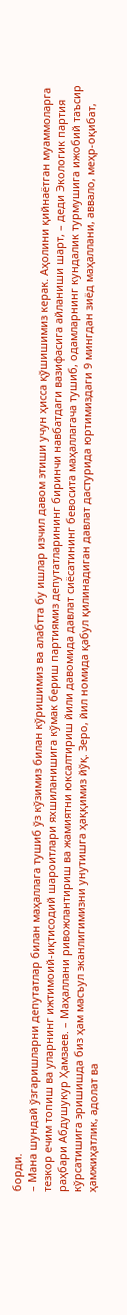борди.
– Мана шундай ўзгаришларни депутатлар билан маҳаллага тушиб ўз кўзимиз билан кўришимиз ва алабтта бу ишлар изчил давом этиши учун ҳисса қўшишимиз керак. Аҳолини қийнаётган муаммоларга тезкор ечим топиш ва уларнинг ижтимоий-иқтисодий шароитлари яхшиланишига кўмак бериш партиямиз депутатларининг биринчи навбатдаги вазифасига айланиши шарт, – деди Экологик партия раҳбари Абдушукур Ҳамзаев. – Маҳаллани ривожлантириш ва жамиятни юксалтириш йили давомида давлат сиёсатининг бевосита маҳаллагача тушиб, одамларнинг кундалик турмушига ижобий таъсир кўрсатишига эришишда биз ҳам масъул эканлигимизни унутишга ҳаққимиз йўқ. Зеро, йил номида қабул қилинадиган давлат дастурида юртимиздаги 9 мингдан зиёд маҳаллани, аввало, меҳр-оқибат, ҳамжиҳатлик, адолат ва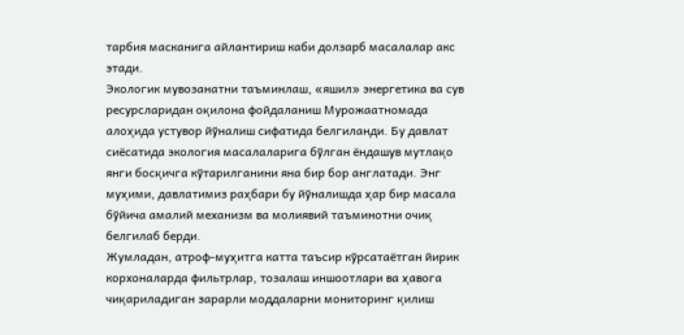тарбия масканига айлантириш каби долзарб масалалар акс этади.
Экологик мувозанатни таъминлаш, «яшил» энергетика ва сув ресурсларидан оқилона фойдаланиш Мурожаатномада алоҳида устувор йўналиш сифатида белгиланди. Бу давлат сиёсатида экология масалаларига бўлган ёндашув мутлақо янги босқичга кўтарилганини яна бир бор англатади. Энг муҳими, давлатимиз раҳбари бу йўналишда ҳар бир масала бўйича амалий механизм ва молиявий таъминотни очиқ белгилаб берди.
Жумладан, атроф-муҳитга катта таъсир кўрсатаётган йирик корхоналарда фильтрлар, тозалаш иншоотлари ва ҳавога чиқариладиган зарарли моддаларни мониторинг қилиш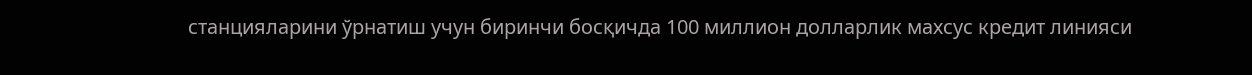станцияларини ўрнатиш учун биринчи босқичда 100 миллион долларлик махсус кредит линияси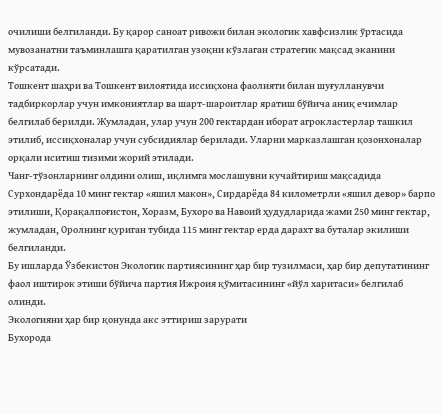очилиши белгиланди. Бу қарор саноат ривожи билан экологик хавфсизлик ўртасида мувозанатни таъминлашга қаратилган узоқни кўзлаган стратегик мақсад эканини кўрсатади.
Тошкент шаҳри ва Тошкент вилоятида иссиқхона фаолияти билан шуғулланувчи тадбиркорлар учун имкониятлар ва шарт-шароитлар яратиш бўйича аниқ ечимлар белгилаб берилди. Жумладан, улар учун 200 гектардан иборат агрокластерлар ташкил этилиб, иссиқхоналар учун субсидиялар берилади. Уларни марказлашган қозонхоналар орқали иситиш тизими жорий этилади.
Чанг-тўзонларнинг олдини олиш, иқлимга мослашувни кучайтириш мақсадида Сурхондарёда 10 минг гектар «яшил макон», Сирдарёда 84 километрли «яшил девор» барпо этилиши, Қорақалпоғистон, Хоразм, Бухоро ва Навоий ҳудудларида жами 250 минг гектар, жумладан, Оролнинг қуриган тубида 115 минг гектар ерда дарахт ва буталар экилиши белгиланди.
Бу ишларда Ўзбекистон Экологик партиясининг ҳар бир тузилмаси, ҳар бир депутатининг фаол иштирок этиши бўйича партия Ижроия қўмитасининг «йўл харитаси» белгилаб олинди.
Экологияни ҳар бир қонунда акс эттириш зарурати
Бухорода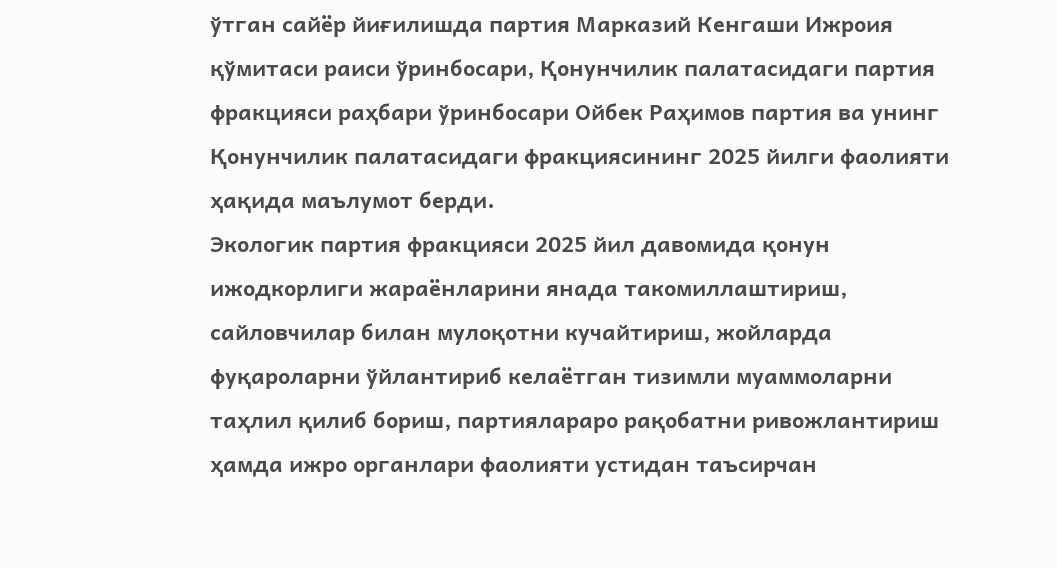ўтган сайёр йиғилишда партия Марказий Кенгаши Ижроия қўмитаси раиси ўринбосари, Қонунчилик палатасидаги партия фракцияси раҳбари ўринбосари Ойбек Раҳимов партия ва унинг Қонунчилик палатасидаги фракциясининг 2025 йилги фаолияти ҳақида маълумот берди.
Экологик партия фракцияси 2025 йил давомида қонун ижодкорлиги жараёнларини янада такомиллаштириш, сайловчилар билан мулоқотни кучайтириш, жойларда фуқароларни ўйлантириб келаётган тизимли муаммоларни таҳлил қилиб бориш, партиялараро рақобатни ривожлантириш ҳамда ижро органлари фаолияти устидан таъсирчан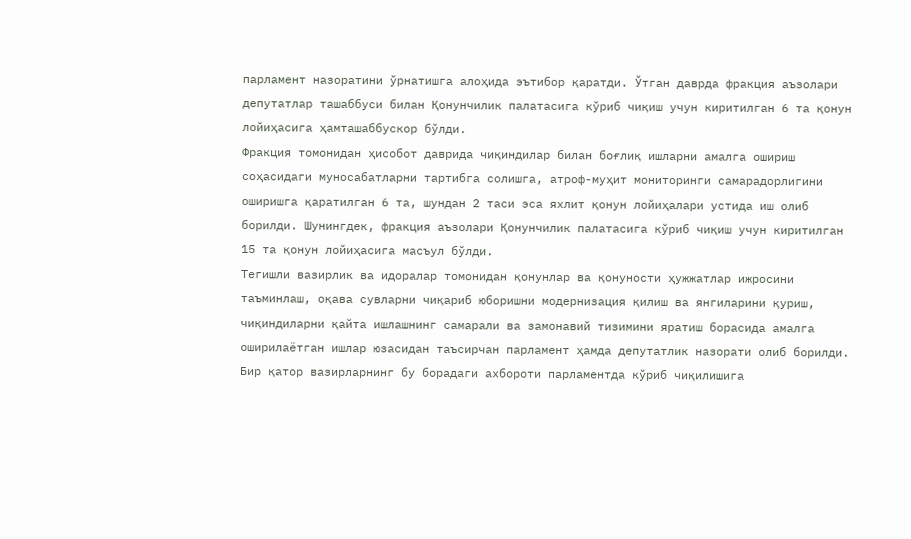парламент назоратини ўрнатишга алоҳида эътибор қаратди. Ўтган даврда фракция аъзолари депутатлар ташаббуси билан Қонунчилик палатасига кўриб чиқиш учун киритилган 6 та қонун лойиҳасига ҳамташаббускор бўлди.
Фракция томонидан ҳисобот даврида чиқиндилар билан боғлиқ ишларни амалга ошириш соҳасидаги муносабатларни тартибга солишга, атроф-муҳит мониторинги самарадорлигини оширишга қаратилган 6 та, шундан 2 таси эса яхлит қонун лойиҳалари устида иш олиб борилди. Шунингдек, фракция аъзолари Қонунчилик палатасига кўриб чиқиш учун киритилган 15 та қонун лойиҳасига масъул бўлди.
Тегишли вазирлик ва идоралар томонидан қонунлар ва қонуности ҳужжатлар ижросини таъминлаш, оқава сувларни чиқариб юборишни модернизация қилиш ва янгиларини қуриш, чиқиндиларни қайта ишлашнинг самарали ва замонавий тизимини яратиш борасида амалга оширилаётган ишлар юзасидан таъсирчан парламент ҳамда депутатлик назорати олиб борилди. Бир қатор вазирларнинг бу борадаги ахбороти парламентда кўриб чиқилишига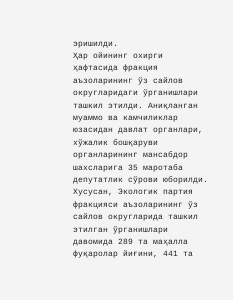эришилди.
Ҳар ойининг охирги ҳафтасида фракция аъзоларининг ўз сайлов округларидаги ўрганишлари ташкил этилди. Аниқланган муаммо ва камчиликлар юзасидан давлат органлари, хўжалик бошқаруви органларининг мансабдор шахсларига 35 маротаба депутатлик сўрови юборилди.
Хусусан, Экологик партия фракцияси аъзоларининг ўз сайлов округларида ташкил этилган ўрганишлари давомида 289 та маҳалла фуқаролар йиғини, 441 та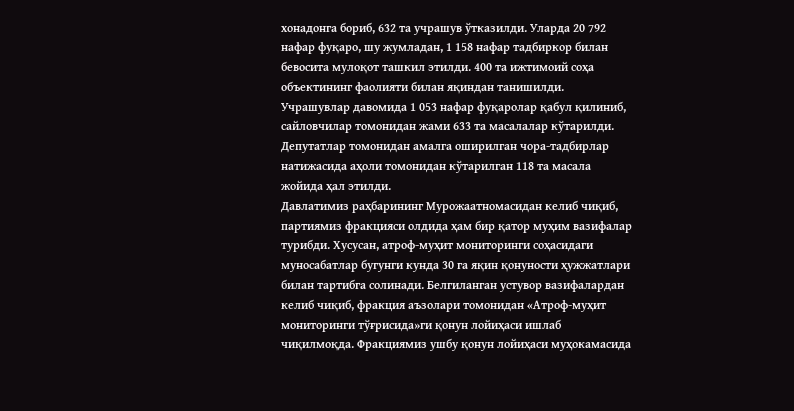хонадонга бориб, 632 та учрашув ўтказилди. Уларда 20 792 нафар фуқаро, шу жумладан, 1 158 нафар тадбиркор билан бевосита мулоқот ташкил этилди. 400 та ижтимоий соҳа объектининг фаолияти билан яқиндан танишилди.
Учрашувлар давомида 1 053 нафар фуқаролар қабул қилиниб, сайловчилар томонидан жами 633 та масалалар кўтарилди. Депутатлар томонидан амалга оширилган чора-тадбирлар натижасида аҳоли томонидан кўтарилган 118 та масала жойида ҳал этилди.
Давлатимиз раҳбарининг Мурожаатномасидан келиб чиқиб, партиямиз фракцияси олдида ҳам бир қатор муҳим вазифалар турибди. Хусусан, атроф-муҳит мониторинги соҳасидаги муносабатлар бугунги кунда 30 га яқин қонуности ҳужжатлари билан тартибга солинади. Белгиланган устувор вазифалардан келиб чиқиб, фракция аъзолари томонидан «Атроф-муҳит мониторинги тўғрисида»ги қонун лойиҳаси ишлаб чиқилмоқда. Фракциямиз ушбу қонун лойиҳаси муҳокамасида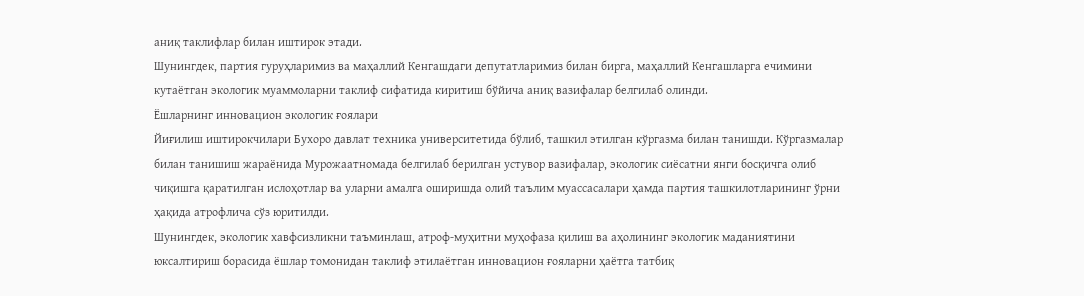аниқ таклифлар билан иштирок этади.
Шунингдек, партия гуруҳларимиз ва маҳаллий Кенгашдаги депутатларимиз билан бирга, маҳаллий Кенгашларга ечимини кутаётган экологик муаммоларни таклиф сифатида киритиш бўйича аниқ вазифалар белгилаб олинди.
Ёшларнинг инновацион экологик ғоялари
Йиғилиш иштирокчилари Бухоро давлат техника университетида бўлиб, ташкил этилган кўргазма билан танишди. Кўргазмалар билан танишиш жараёнида Мурожаатномада белгилаб берилган устувор вазифалар, экологик сиёсатни янги босқичга олиб чиқишга қаратилган ислоҳотлар ва уларни амалга оширишда олий таълим муассасалари ҳамда партия ташкилотларининг ўрни ҳақида атрофлича сўз юритилди.
Шунингдек, экологик хавфсизликни таъминлаш, атроф-муҳитни муҳофаза қилиш ва аҳолининг экологик маданиятини юксалтириш борасида ёшлар томонидан таклиф этилаётган инновацион ғояларни ҳаётга татбиқ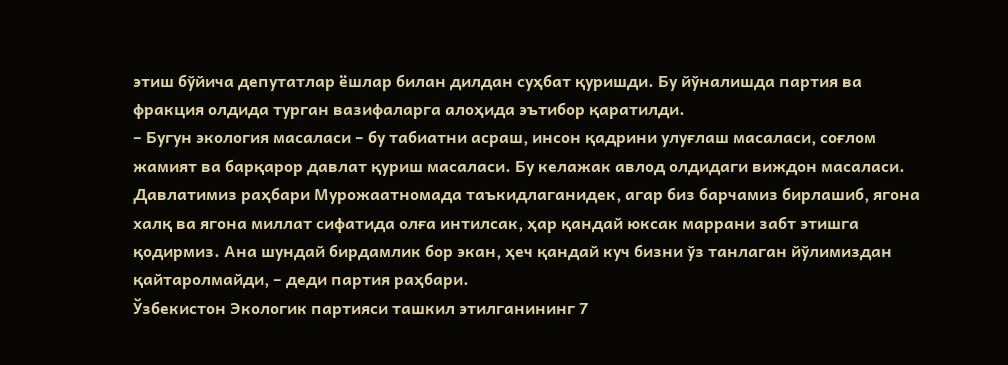этиш бўйича депутатлар ёшлар билан дилдан суҳбат қуришди. Бу йўналишда партия ва фракция олдида турган вазифаларга алоҳида эътибор қаратилди.
– Бугун экология масаласи – бу табиатни асраш, инсон қадрини улуғлаш масаласи, соғлом жамият ва барқарор давлат қуриш масаласи. Бу келажак авлод олдидаги виждон масаласи. Давлатимиз раҳбари Мурожаатномада таъкидлаганидек, агар биз барчамиз бирлашиб, ягона халқ ва ягона миллат сифатида олға интилсак, ҳар қандай юксак маррани забт этишга қодирмиз. Ана шундай бирдамлик бор экан, ҳеч қандай куч бизни ўз танлаган йўлимиздан қайтаролмайди, – деди партия раҳбари.
Ўзбекистон Экологик партияси ташкил этилганининг 7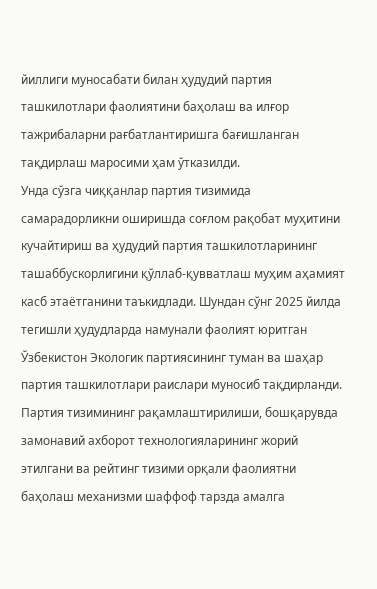йиллиги муносабати билан ҳудудий партия ташкилотлари фаолиятини баҳолаш ва илғор тажрибаларни рағбатлантиришга бағишланган тақдирлаш маросими ҳам ўтказилди.
Унда сўзга чиққанлар партия тизимида самарадорликни оширишда соғлом рақобат муҳитини кучайтириш ва ҳудудий партия ташкилотларининг ташаббускорлигини қўллаб-қувватлаш муҳим аҳамият касб этаётганини таъкидлади. Шундан сўнг 2025 йилда тегишли ҳудудларда намунали фаолият юритган Ўзбекистон Экологик партиясининг туман ва шаҳар партия ташкилотлари раислари муносиб тақдирланди.
Партия тизимининг рақамлаштирилиши, бошқарувда замонавий ахборот технологияларининг жорий этилгани ва рейтинг тизими орқали фаолиятни баҳолаш механизми шаффоф тарзда амалга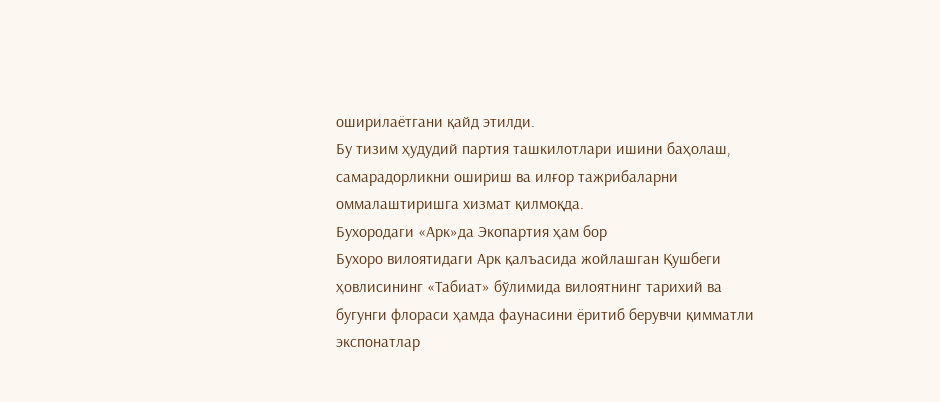оширилаётгани қайд этилди.
Бу тизим ҳудудий партия ташкилотлари ишини баҳолаш, самарадорликни ошириш ва илғор тажрибаларни оммалаштиришга хизмат қилмоқда.
Бухородаги «Арк»да Экопартия ҳам бор
Бухоро вилоятидаги Арк қалъасида жойлашган Қушбеги ҳовлисининг «Табиат» бўлимида вилоятнинг тарихий ва бугунги флораси ҳамда фаунасини ёритиб берувчи қимматли экспонатлар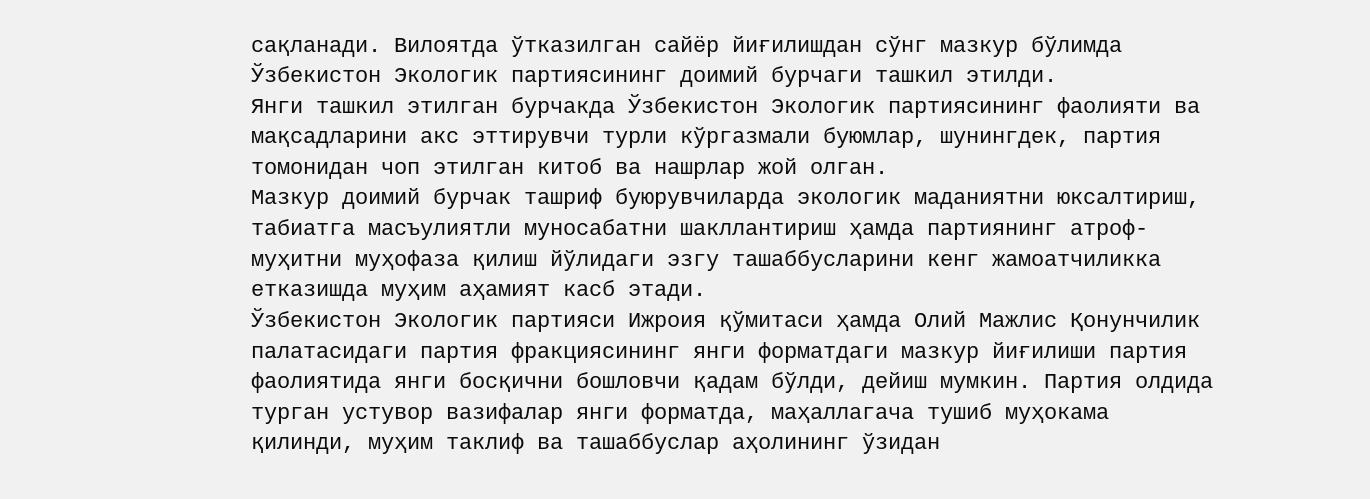сақланади. Вилоятда ўтказилган сайёр йиғилишдан сўнг мазкур бўлимда Ўзбекистон Экологик партиясининг доимий бурчаги ташкил этилди.
Янги ташкил этилган бурчакда Ўзбекистон Экологик партиясининг фаолияти ва мақсадларини акс эттирувчи турли кўргазмали буюмлар, шунингдек, партия томонидан чоп этилган китоб ва нашрлар жой олган.
Мазкур доимий бурчак ташриф буюрувчиларда экологик маданиятни юксалтириш, табиатга масъулиятли муносабатни шакллантириш ҳамда партиянинг атроф-муҳитни муҳофаза қилиш йўлидаги эзгу ташаббусларини кенг жамоатчиликка етказишда муҳим аҳамият касб этади.
Ўзбекистон Экологик партияси Ижроия қўмитаси ҳамда Олий Мажлис Қонунчилик палатасидаги партия фракциясининг янги форматдаги мазкур йиғилиши партия фаолиятида янги босқични бошловчи қадам бўлди, дейиш мумкин. Партия олдида турган устувор вазифалар янги форматда, маҳаллагача тушиб муҳокама қилинди, муҳим таклиф ва ташаббуслар аҳолининг ўзидан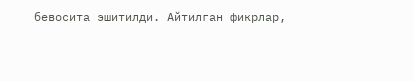бевосита эшитилди. Айтилган фикрлар,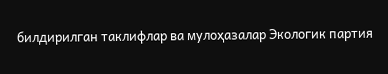билдирилган таклифлар ва мулоҳазалар Экологик партия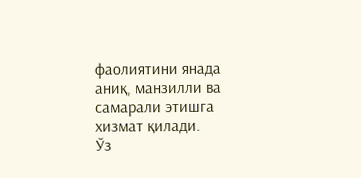фаолиятини янада аниқ, манзилли ва самарали этишга хизмат қилади.
Ўз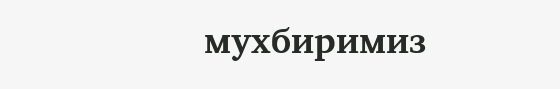мухбиримиз